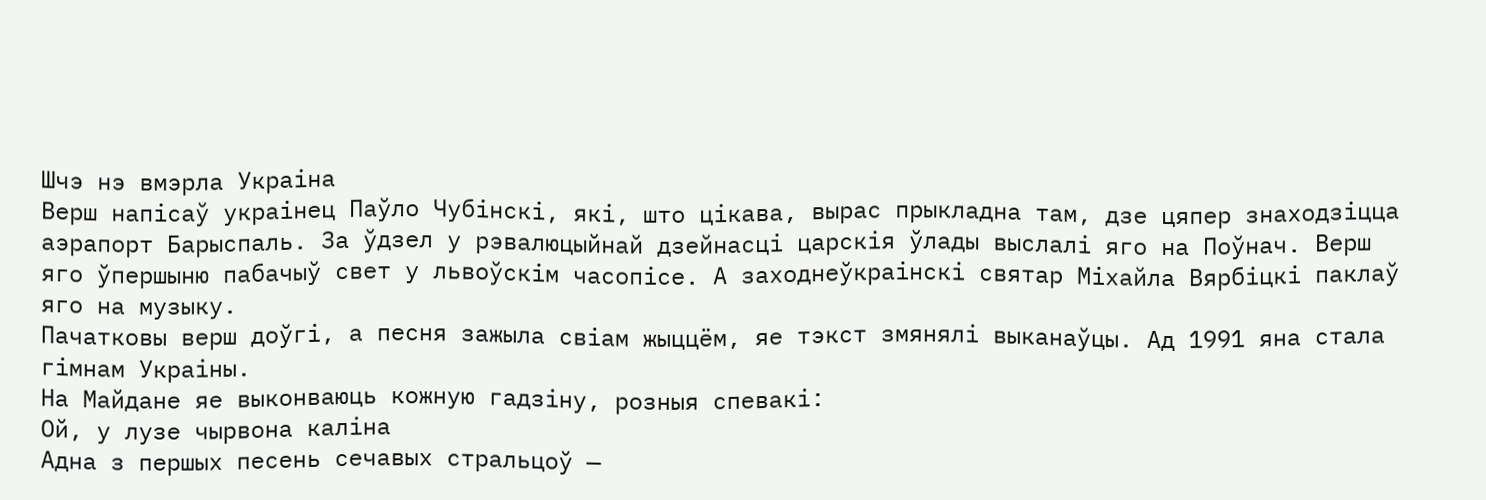Шчэ нэ вмэрла Украіна
Верш напісаў украінец Паўло Чубінскі, які, што цікава, вырас прыкладна там, дзе цяпер знаходзіцца аэрапорт Барыспаль. За ўдзел у рэвалюцыйнай дзейнасці царскія ўлады выслалі яго на Поўнач. Верш яго ўпершыню пабачыў свет у львоўскім часопісе. А заходнеўкраінскі святар Міхайла Вярбіцкі паклаў яго на музыку.
Пачатковы верш доўгі, а песня зажыла свіам жыццём, яе тэкст змянялі выканаўцы. Ад 1991 яна стала гімнам Украіны.
На Майдане яе выконваюць кожную гадзіну, розныя спевакі:
Ой, у лузе чырвона каліна
Адна з першых песень сечавых стральцоў —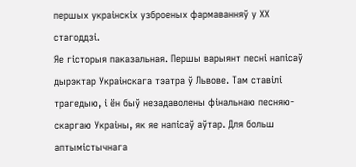першых украінскіх узброеных фармаванняў у ХХ стагоддзі.
Яе гісторыя паказальная. Першы варыянт песні напісаў дырэктар Украінскага тэатра ў Львове. Там ставілі трагедыю, і ён быў незадаволены фінальнаю песняю-скаргаю Украіны, як яе напісаў аўтар. Для больш аптымістычнага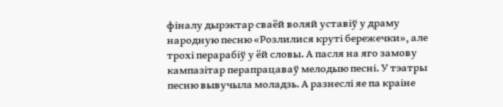фіналу дырэктар сваёй воляй уставіў у драму народную песню «Розлилися круті бережечки», але трохі перарабіў у ёй словы. А пасля на яго замову кампазітар перапрацаваў мелодыю песні. У тэатры песню вывучыла моладзь. А разнеслі яе па краіне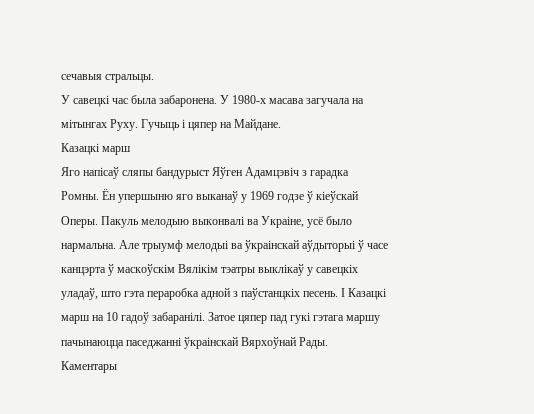сечавыя стральцы.
У савецкі час была забаронена. У 1980-х масава загучала на мітынгах Руху. Гучыць і цяпер на Майдане.
Казацкі марш
Яго напісаў сляпы бандурыст Яўген Адамцэвіч з гарадка Ромны. Ён упершыню яго выканаў у 1969 годзе ў кіеўскай Оперы. Пакуль мелодыю выконвалі ва Украіне, усё было нармальна. Але трыумф мелодыі ва ўкраінскай аўдыторыі ў часе канцэрта ў маскоўскім Вялікім тэатры выклікаў у савецкіх уладаў, што гэта пераробка адной з паўстанцкіх песень. І Казацкі марш на 10 гадоў забаранілі. Затое цяпер пад гукі гэтага маршу пачынаюцца паседжанні ўкраінскай Вярхоўнай Рады.
Каментары